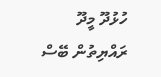ހުޅުދޫ މީދޫ ރައްޔިތުން ބޭސް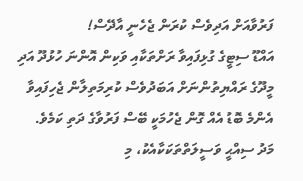ފަރުވާއަށް އަދިވެސް ކުރަން ޖެހެނީ އާދޭސް!
އައްޑޫ ސިޓީގެ ގުޅިފައިވާ ރަށްތަކާއި ވަކިން އޮންނަ ހުޅުދޫ އަދި މީދޫގެ ރައްޔިތުންނަށް އަބަދުވެސް ކުރިމަތިލާން ޖެހިފައިވާ އެންމެ ބޮޑު އެއް ގޮން ޖެހުމަކީ ބޭސް ފަރުވާގެ ދަތި ކަމެވެ.
މަދު ސިއްޙީ ވަސީލަތްތަކަކާއެކު، މި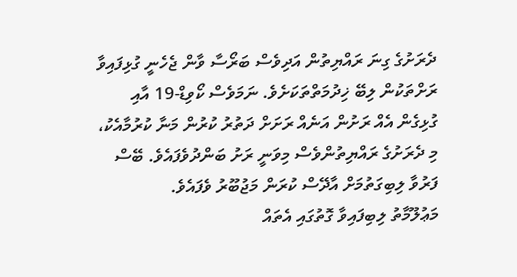ދެރަށުގެ ގިނަ ރައްޔިތުން އަދިވެސް ބަރޯސާ ވާން ޖެހެނީ ގުޅިފައިވާ ރަށްތަކުން ލިބޭ ޚިދުމަތްތަކަށެވެ. ނަމަވެސް ކޯވިޑް-19 އާއި ގުޅިގެން އެއް ރަށުން އަނެއް ރަށަށް ދަތުރު ކުރުން މަނާ ކުރުމާއެކު، މި ދެރަށުގެ ރައްޔިތުންވެސް މިވަނީ ރަށު ބަންދުވެފައެވެ. ބޭސް ފަރުވާ ލިބިގަތުމަށް އާދޭސް ކުރަން މަޖުބޫރު ވެފައެވެ.
މަޢުލޫމާތު ލިބިފައިވާ ގޮތުގައި އެތައް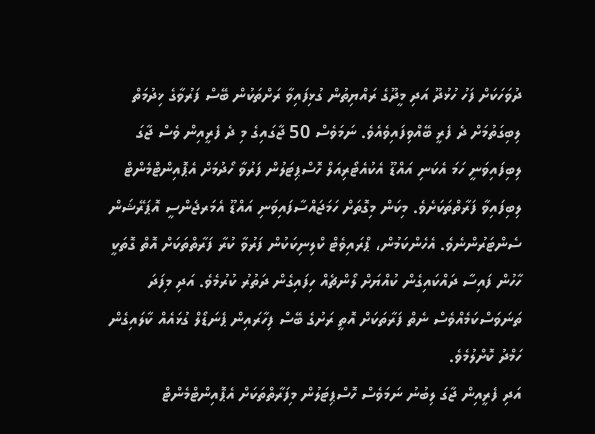ދުވަހަކަށް ފަހު ހުޅުދޫ އަދި މީދޫގެ ރައްޔިތުން ގުޅިފައިވާ ރަށްތަކުން ބޭސް ފަރުވާގެ ޚިދުމަތް ލިބިގަތުމަށް ދެ ފެރީ ބޭއްވިފައިވެއެވެ. ނަމަވެސް 50 ޖާގައިގެ މި ދެ ފެރީއިން ވެސް ޖާގަ ލިބިފައިވަނީ ހަމަ އެކަނި އައްޑޫ އެކުއެޓޯރިއަލް ހޮސްޕިޓަލުން ފަރުވާ ހޯދުމަށް އެޕޮއިންޓްމެންޓް ލިބިފައިވާ ފަރާތްތަކަށެވެ. މިކަން މިގޮތަށް ހަމަޖައްސާފައިވަނި އައްޑޫ އެމަރޖެންސީ އޮޕަރޭޝަން ސެންޓަރުންނެވެ. އެހެންކަމުން، ޕްރައިވެޓް ކްލިނިކަކުން ފަރުވާ ކުރާ ފަރާތްތަކަށް އޮތް ގޮތަކީ ހާހުން ފައިސާ ދައްކައިގެން ކުއްޔަށް ލޯންޗެއް ހިފައިގެން ދަތުރު ކުރުމެވެ. އަދި މިފަދަ ތަނަވަސްކަމެއްވެސް ނެތް ފަރާތަކަށް އޮތީ ރަށުގެ ބޭސް ފިހާރައިން ޕެނަޑޯލް ގުޅައެއް ކާލައިގެން ހަމްދު ކޮށްލުމެވެ.
އަދި ފެރީއިން ޖާގަ ލިބުނު ނަމަވެސް ހޮސްޕިޓަލުން މިފަރާތްތަކަށް އެޕޮއިންޓްމެންޓް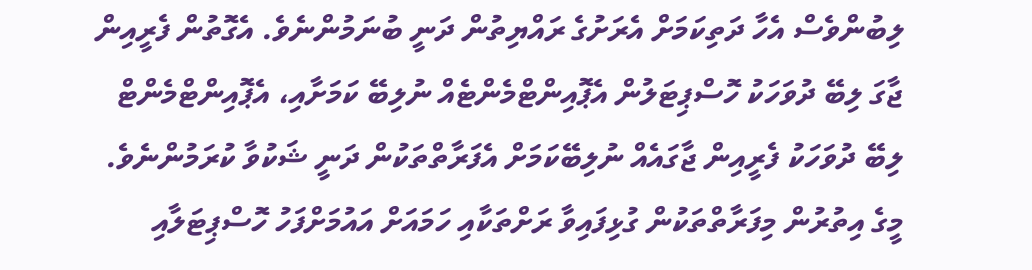ލިބުންވެސް އެހާ ދަތިކަމަށް އެރަށުގެ ރައްޔިތުން ދަނީ ބުނަމުންނެވެ. އެގޮތުން ފެރީއިން ޖާގަ ލިބޭ ދުވަހަކު ހޮސްޕިޓަލުން އެޕޮއިންޓްމެންޓެއް ނުލިބޭ ކަމަށާއި، އެޕޮއިންޓްމެންޓް ލިބޭ ދުވަހަކު ފެރީއިން ޖާގައެއް ނުލިބޭކަމަށް އެފަރާތްތަކުން ދަނީ ޝަކުވާ ކުރަމުންނެވެ.
މީގެ އިތުރުން މިފަރާތްތަކުން ގުޅިފައިވާ ރަށްތަކާއި ހަމައަށް އައުމަށްފަހު ހޮސްޕިޓަލާއި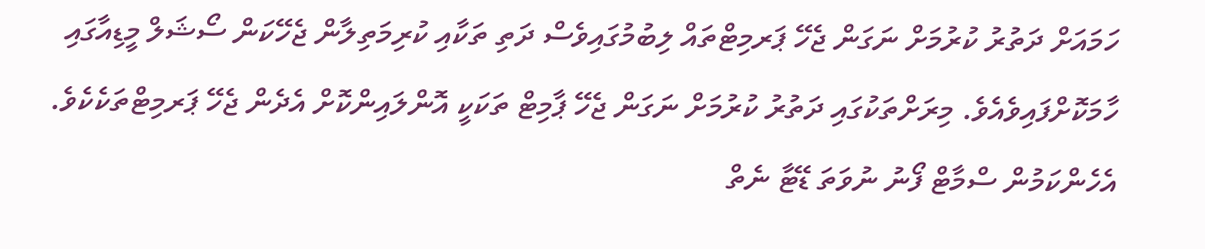ހަމައަށް ދަތުރު ކުރުމަށް ނަގަން ޖެހޭ ޕަރމިޓްތައް ލިބުމުގައިވެސް ދަތި ތަކާއި ކުރިމަތިލާން ޖެހޭކަން ސޯޝަލް މީޑިއާގައި ހާމަކޮށްފައިވެއެވެ. މިރަށްތަކުގައި ދަތުރު ކުރުމަށް ނަގަން ޖެހޭ ޕާމިޓް ތަކަކީ އޮންލައިންކޮށް އެދެން ޖެހޭ ޕަރމިޓްތަކެކެވެ. އެހެންކަމުން ސްމާޓް ފޯނު ނުވަތަ ޑޭޓާ ނެތް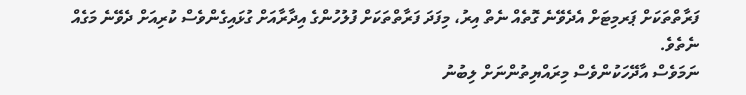ފަރާތްތަކަށް ޕަރމިޓަށް އެދެވޭނެ ގޮތެއް ނެތް އިރު، މިފަދަ ފަރާތްތަކަށް ފުލުހުންގެ އިދާރާއަށް ގުޅައިގެންވެސް ކުރިއަށް ދެވޭނެ މަގެއް ނެތެވެ.
ނަމަވެސް އާދޭހަކުންވެސް މިރައްޔިތުންނަށް ލިބުނު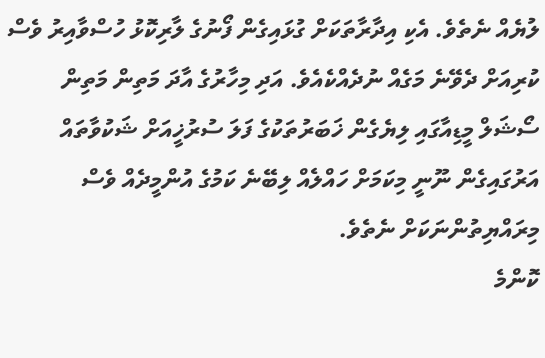ލުޔެއް ނެތެވެ. އެކި އިދާރާތަކަށް ގުޅައިގެން ފޯނުގެ ލާރިކޮޅު ހުސްވާއިރު ވެސް ކުރިއަށް ދެވޭނެ މަގެއް ނުދެއްކެއެވެ. އަދި މިހާރުގެ އާދަ މަތިން މަތިން ސޯޝަލް މީޑިއާގައި ލިޔެގެން ޚަބަރުތަކުގެ ފަލަ ސުރުޚީއަށް ޝަކުވާތައް އަރުގައިގެން ނޫނީ މިކަމަށް ހައްލެއް ލިބޭނެ ކަމުގެ އުންމީދެއް ވެސް މިރައްޔިތުންނަކަށް ނެތެވެ.
ކޮންމެ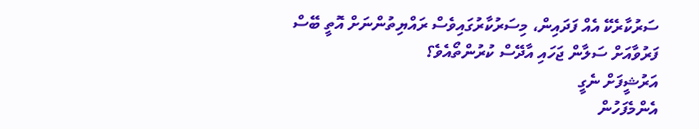ސަރުކާރެކޭ އެއް ފަދައިން، މިސަރުކާރުގައިވެސް ރައްޔިތުންނަށް އޮތީ ބޭސް ފަރުވާއަށް ސަލާން ޖަހައި އާދޭސް ކުރުންތޯއެވެ؟
އަރުޝީފަށް ނެގީ
އެންމެފަހުން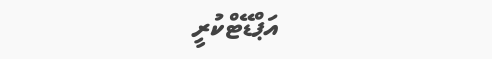އަޕްޑޭޓްކުރީ